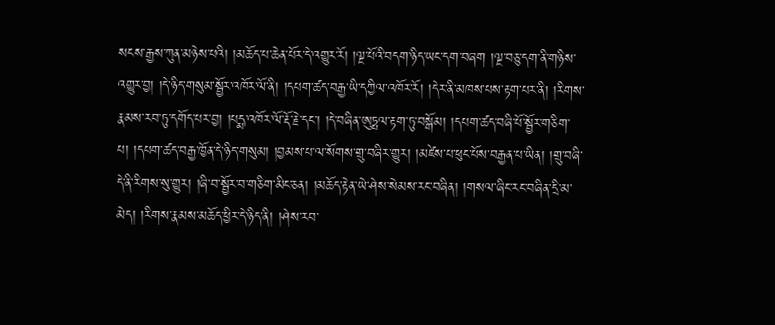སངས་རྒྱས་ཀུན་མཉེས་པའི། །མཆོད་པ་ཆེན་པོར་དེ་འགྱུར་རོ། །ལྔ་པོའི་བདག་ཉིད་ཡང་དག་བཞག །ལྔ་བཅུ་དག་ནི་གཉིས་འགྱུར་བྱ། །དེ་ཉིད་གསུམ་སྦྱོར་འཁོར་ལོ་ནི། །དཔག་ཚད་བརྒྱ་ཡི་དཀྱིལ་འཁོར་རོ། །དེར་ནི་མཁས་པས་རྟག་པར་ནི། །རིགས་རྣམས་རབ་ཏུ་དགོད་པར་བྱ། །པདྨ་འཁོར་ལོ་རྡོ་རྗེ་དང་། །དེ་བཞིན་ཨུཏྤལ་རྟག་ཏུ་བསྒོམ། །དཔག་ཚད་བཞི་པོ་སྦྱོར་གཅིག་པ། །དཔག་ཚད་བརྒྱ་ཁྱོན་དེ་ཉིད་གསུམ། །བྱམས་པ་ལ་སོགས་གྲུ་བཞིར་གྱུར། །མཛེས་པ་ཕུང་པོས་བརྒྱན་པ་ཡིན། །གྲུ་བཞི་དེ་ནི་རིགས་སུ་གྱུར། །ཞི་བ་སྦྱོར་བ་གཅིག་མིང་ཅན། །མཆོད་རྟེན་ཡེ་ཤེས་སེམས་རང་བཞིན། །གསལ་ཞིང་རང་བཞིན་དྲི་མ་མེད། །རིགས་རྣམས་མཆོད་ཕྱིར་དེ་ཉིད་ནི། །ཤེས་རབ་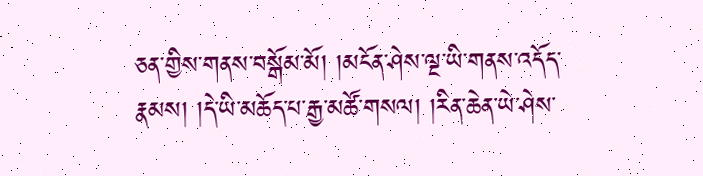ཅན་གྱིས་གནས་བསྒོམ་མོ། །མངོན་ཤེས་ལྔ་ཡི་གནས་འདོད་རྣམས། །དེ་ཡི་མཆོད་པ་རྒྱ་མཚོ་གསལ། །རིན་ཆེན་ཡེ་ཤེས་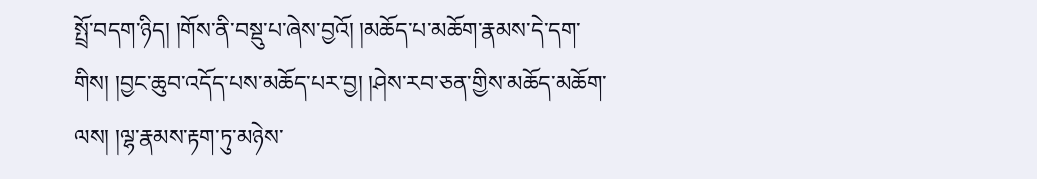སྤྲོ་བདག་ཉིད། །གོས་ནི་བསྡུ་པ་ཞེས་བྱའོ། །མཆོད་པ་མཆོག་རྣམས་དེ་དག་གིས། །བྱང་ཆུབ་འདོད་པས་མཆོད་པར་བྱ། །ཤེས་རབ་ཅན་གྱིས་མཆོད་མཆོག་ལས། །ལྷ་རྣམས་རྟག་ཏུ་མཉེས་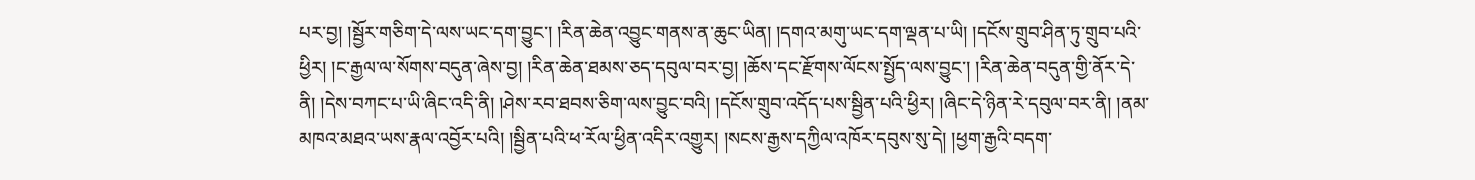པར་བྱ། །སྦྱོར་གཅིག་དེ་ལས་ཡང་དག་བྱུང་། །རིན་ཆེན་འབྱུང་གནས་ན་ཆུང་ཡིན། །དགའ་མགུ་ཡང་དག་ལྡན་པ་ཡི། །དངོས་གྲུབ་ཤིན་ཏུ་གྲུབ་པའི་ཕྱིར། །ང་རྒྱལ་ལ་སོགས་བདུན་ཞེས་བྱ། །རིན་ཆེན་ཐམས་ཅད་དབུལ་བར་བྱ། །ཆོས་དང་རྫོགས་ལོངས་སྤྱོད་ལས་བྱུང་། །རིན་ཆེན་བདུན་གྱི་ནོར་དེ་ནི། །དེས་བཀང་པ་ཡི་ཞིང་འདི་ནི། །ཤེས་རབ་ཐབས་ཅིག་ལས་བྱུང་བའི། །དངོས་གྲུབ་འདོད་པས་སྦྱིན་པའི་ཕྱིར། །ཞིང་དེ་ཉིན་རེ་དབུལ་བར་ནི། །ནམ་མཁའ་མཐའ་ཡས་རྣལ་འབྱོར་པའི། །སྦྱིན་པའི་ཕ་རོལ་ཕྱིན་འདིར་འགྱུར། །སངས་རྒྱས་དཀྱིལ་འཁོར་དབུས་སུ་དེ། །ཕྱག་རྒྱའི་བདག་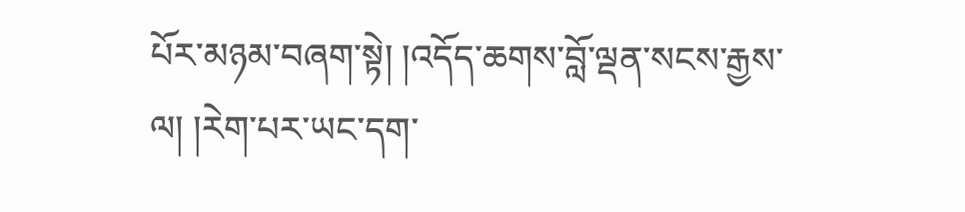པོར་མཉམ་བཞག་སྟེ། །འདོད་ཆགས་བློ་ལྡན་སངས་རྒྱས་ལ། །རེག་པར་ཡང་དག་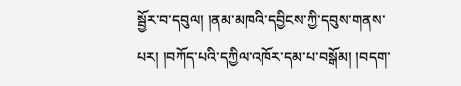སྦྱོར་བ་དབུལ། །ནམ་མཁའི་དབྱིངས་ཀྱི་དབུས་གནས་པར། །བཀོད་པའི་དཀྱིལ་འཁོར་དམ་པ་བསྒོམ། །བདག་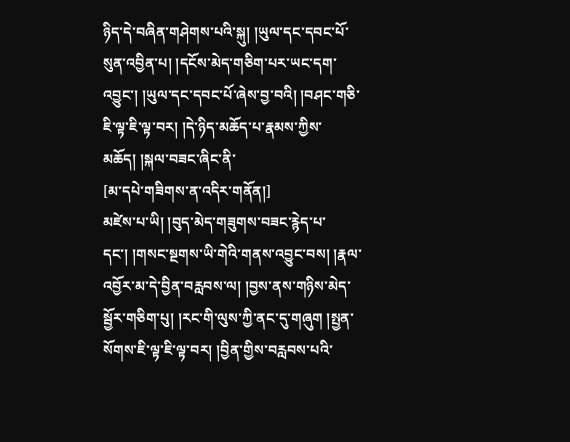ཉིད་དེ་བཞིན་གཤེགས་པའི་སྐུ། །ཡུལ་དང་དབང་པོ་སུན་འབྱིན་པ། །དངོས་མེད་གཅིག་པར་ཡང་དག་འབྱུང་། །ཡུལ་དང་དབང་པོ་ཞེས་བྱ་བའི། །བཤང་གཅི་ཇི་ལྟ་ཇི་ལྟ་བར། །དེ་ཉིད་མཆོད་པ་རྣམས་ཀྱིས་མཆོད། །སྐལ་བཟང་ཞིང་ནི་
[མ་དཔེ་གཟིགས་ན་འདིར་གནོན།]
མཛེས་པ་ཡི། །བུད་མེད་གཟུགས་བཟང་རྙེད་པ་དང་། །གསང་སྔགས་ཡི་གེའི་གནས་འབྱུང་བས། །རྣལ་འབྱོར་མ་དེ་བྱིན་བརླབས་ལ། །བྱས་ནས་གཉིས་མེད་སྦྱོར་གཅིག་པུ། །རང་གི་ལུས་ཀྱི་ནང་དུ་གཞུག །སྤྱན་སོགས་ཇི་ལྟ་ཇི་ལྟ་བར། །བྱིན་གྱིས་བརླབས་པའི་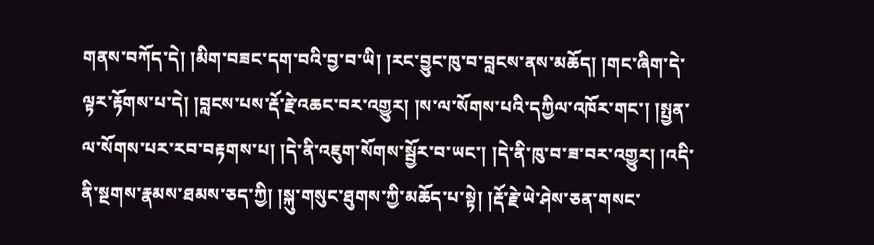གནས་བཀོད་དེ། །མིག་བཟང་དག་བའི་བྱ་བ་ཡི། །རང་བྱུང་ཁུ་བ་བླངས་ནས་མཆོད། །གང་ཞིག་དེ་ལྟར་རྟོགས་པ་དེ། །བླངས་པས་རྡོ་རྗེ་འཆང་བར་འགྱུར། །ས་ལ་སོགས་པའི་དཀྱིལ་འཁོར་གང་། །སྤྱན་ལ་སོགས་པར་རབ་བརྟགས་པ། །དེ་ནི་འཇུག་སོགས་སྦྱོར་བ་ཡང་། །དེ་ནི་ཁུ་བ་ཟ་བར་འགྱུར། །འདི་ནི་སྔགས་རྣམས་ཐམས་ཅད་ཀྱི། །སྐུ་གསུང་ཐུགས་ཀྱི་མཆོད་པ་སྟེ། །རྡོ་རྗེ་ཡེ་ཤེས་ཅན་གསང་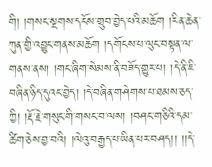གི། །གསང་སྔགས་དངོས་གྲུབ་བྱེད་པའི་མཆོག །རིན་ཆེན་ཀུན་གྱི་འབྱུང་གནས་མཆོག །དགོངས་པ་ལུང་བསྟན་ལ་གནས་ནས། །གང་ཞིག་སེམས་ནི་བཟོད་གྱུར་པ། །དེ་ནི་ཇི་བཞིན་ཉིད་དུའང་བྱེད། །དེ་བཞིན་གཤེགས་པ་ཐམས་ཅད་ཀྱི། །རྡོ་རྗེ་གསུང་གི་གསང་བ་ལས། །བཤང་གཅིའི་དམ་ཚིག་ཅེས་བྱ་བའི། །ལེའུ་བརྒྱད་པ་ཡིན་པར་བཤད།། །།དེ་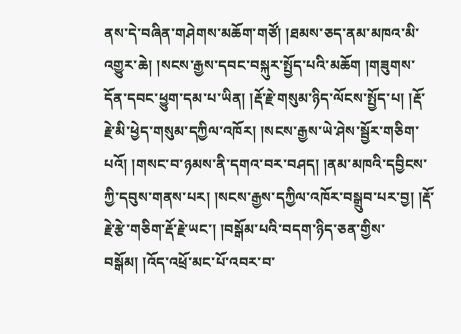ནས་དེ་བཞིན་གཤེགས་མཆོག་གཙོ། །ཐམས་ཅད་ནམ་མཁའ་མི་འགྱུར་ཆེ། །སངས་རྒྱས་དབང་བསྐུར་སྤྱོད་པའི་མཆོག །གཟུགས་དོན་དབང་ཕྱུག་དམ་པ་ཡིན། །རྡོ་རྗེ་གསུམ་ཉིད་ལོངས་སྤྱོད་པ། །རྡོ་རྗེ་མི་ཕྱེད་གསུམ་དཀྱིལ་འཁོར། །སངས་རྒྱས་ཡེ་ཤེས་སྦྱོར་གཅིག་པའོ། །གསང་བ་ཉམས་ནི་དགའ་བར་བཤད། །ནམ་མཁའི་དབྱིངས་ཀྱི་དབུས་གནས་པར། །སངས་རྒྱས་དཀྱིལ་འཁོར་བསྒྲུབ་པར་བྱ། །རྡོ་རྗེ་རྩེ་གཅིག་རྡོ་རྗེ་ཡང་། །བསྒོམ་པའི་བདག་ཉིད་ཅན་གྱིས་བསྒོམ། །འོད་འཕྲོ་མང་པོ་འབར་བ་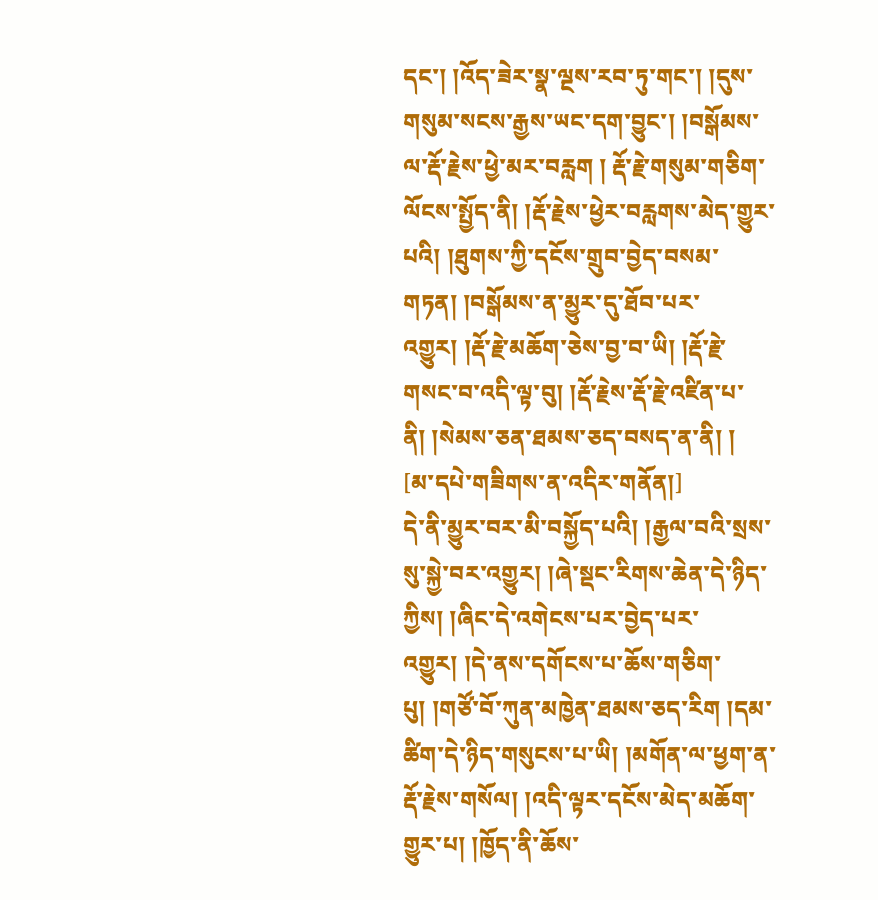དང་། །འོད་ཟེར་སྣ་ལྔས་རབ་ཏུ་གང་། །དུས་གསུམ་སངས་རྒྱས་ཡང་དག་བྱུང་། །བསྒོམས་ལ་རྡོ་རྗེས་ཕྱེ་མར་བརླག ། རྡོ་རྗེ་གསུམ་གཅིག་ལོངས་སྤྱོད་ནི། །རྡོ་རྗེས་ཕྱེར་བརླགས་མེད་གྱུར་པའི། །ཐུགས་ཀྱི་དངོས་གྲུབ་བྱེད་བསམ་གཏན། །བསྒོམས་ན་མྱུར་དུ་ཐོབ་པར་འགྱུར། །རྡོ་རྗེ་མཆོག་ཅེས་བྱ་བ་ཡི། །རྡོ་རྗེ་གསང་བ་འདི་ལྟ་བུ། །རྡོ་རྗེས་རྡོ་རྗེ་འཛིན་པ་ནི། །སེམས་ཅན་ཐམས་ཅད་བསད་ན་ནི། །
[མ་དཔེ་གཟིགས་ན་འདིར་གནོན།]
དེ་ནི་མྱུར་བར་མི་བསྐྱོད་པའི། །རྒྱལ་བའི་སྲས་སུ་སྐྱེ་བར་འགྱུར། །ཞེ་སྡང་རིགས་ཆེན་དེ་ཉིད་ཀྱིས། །ཞིང་དེ་འགེངས་པར་བྱེད་པར་འགྱུར། །དེ་ནས་དགོངས་པ་ཆོས་གཅིག་པུ། །གཙོ་བོ་ཀུན་མཁྱེན་ཐམས་ཅད་རིག །དམ་ཚིག་དེ་ཉིད་གསུངས་པ་ཡི། །མགོན་ལ་ཕྱག་ན་རྡོ་རྗེས་གསོལ། །འདི་ལྟར་དངོས་མེད་མཆོག་གྱུར་པ། །ཁྱོད་ནི་ཆོས་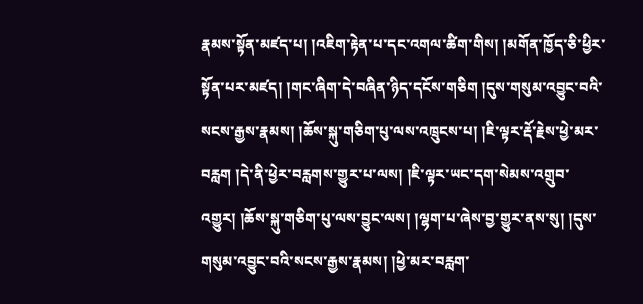རྣམས་སྟོན་མཛད་པ། །འཇིག་རྟེན་པ་དང་འགལ་ཚིག་གིས། །མགོན་ཁྱོད་ཅི་ཕྱིར་སྟོན་པར་མཛད། །གང་ཞིག་དེ་བཞིན་ཉིད་དངོས་གཅིག །དུས་གསུམ་འབྱུང་བའི་སངས་རྒྱས་རྣམས། །ཆོས་སྐུ་གཅིག་པུ་ལས་འཁྲུངས་པ། །ཇི་ལྟར་རྡོ་རྗེས་ཕྱེ་མར་བརླག །དེ་ནི་ཕྱེར་བརླགས་གྱུར་པ་ལས། །ཇི་ལྟར་ཡང་དག་སེམས་འགྲུབ་འགྱུར། །ཆོས་སྐུ་གཅིག་པུ་ལས་བྱུང་ལས། །ལྷག་པ་ཞེས་བྱ་གྱུར་ནས་སུ། །དུས་གསུམ་འབྱུང་བའི་སངས་རྒྱས་རྣམས། །ཕྱེ་མར་བརླག་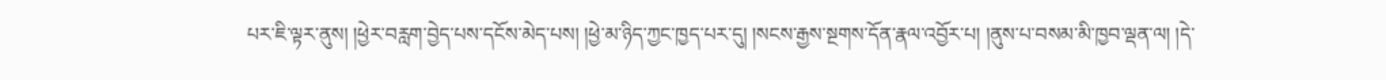པར་ཇི་ལྟར་ནུས། །ཕྱེར་བརླག་བྱེད་པས་དངོས་མེད་པས། །ཕྱེ་མ་ཉིད་ཀྱང་ཁྱད་པར་དུ། །སངས་རྒྱས་སྔགས་དོན་རྣལ་འབྱོར་པ། །ནུས་པ་བསམ་མི་ཁྱབ་ལྡན་ལ། །དེ་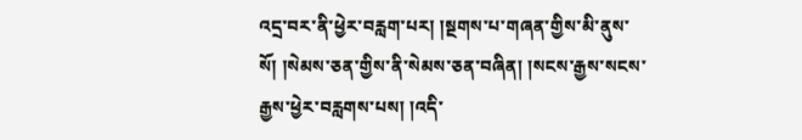འདྲ་བར་ནི་ཕྱེར་བརླག་པར། །སྔགས་པ་གཞན་གྱིས་མི་ནུས་སོ། །སེམས་ཅན་གྱིས་ནི་སེམས་ཅན་བཞིན། །སངས་རྒྱས་སངས་རྒྱས་ཕྱེར་བརླགས་པས། །འདི་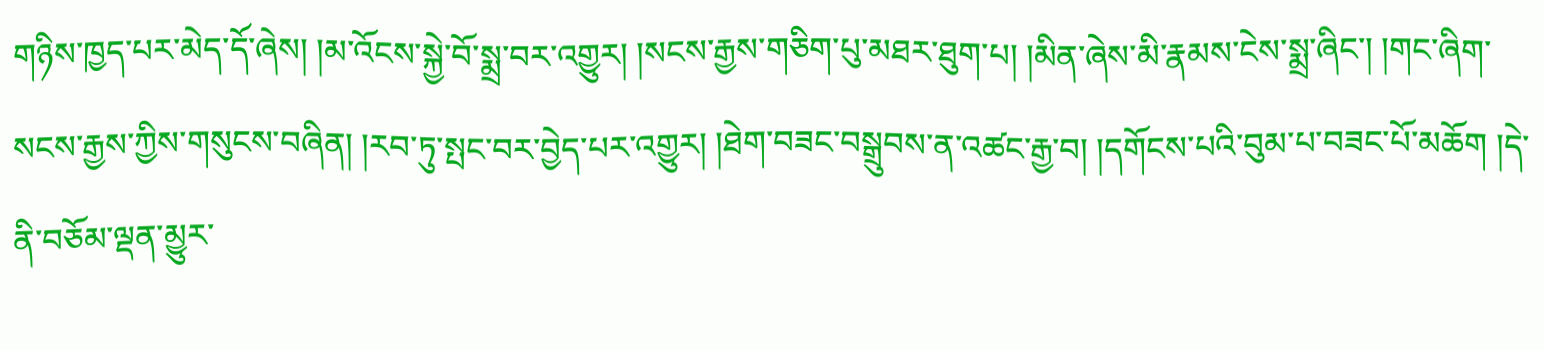གཉིས་ཁྱད་པར་མེད་དོ་ཞེས། །མ་འོངས་སྐྱེ་བོ་སྨྲ་བར་འགྱུར། །སངས་རྒྱས་གཅིག་པུ་མཐར་ཐུག་པ། །མིན་ཞེས་མི་རྣམས་ངེས་སྨྲ་ཞིང་། །གང་ཞིག་སངས་རྒྱས་ཀྱིས་གསུངས་བཞིན། །རབ་ཏུ་སྤང་བར་བྱེད་པར་འགྱུར། །ཐེག་བཟང་བསྒྲུབས་ན་འཚང་རྒྱ་བ། །དགོངས་པའི་བུམ་པ་བཟང་པོ་མཆོག །དེ་ནི་བཅོམ་ལྡན་མྱུར་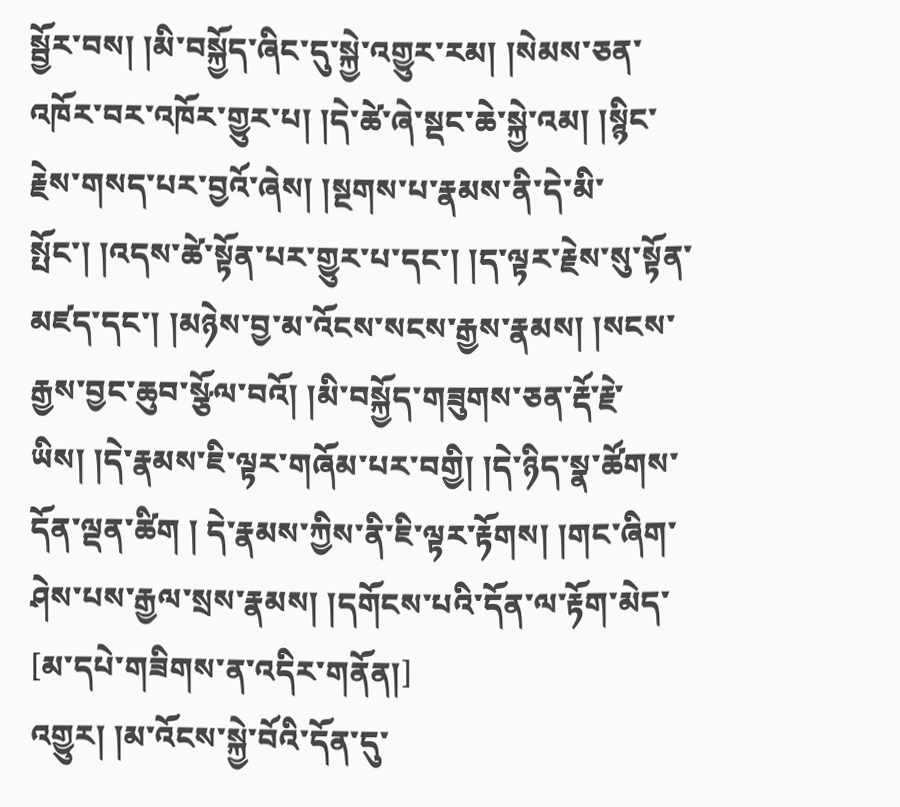སྦྱོར་བས། །མི་བསྐྱོད་ཞིང་དུ་སྐྱེ་འགྱུར་རམ། །སེམས་ཅན་འཁོར་བར་འཁོར་གྱུར་པ། །དེ་ཚེ་ཞེ་སྡང་ཆེ་སྐྱེ་འམ། །སྙིང་རྗེས་གསད་པར་བྱའོ་ཞེས། །སྔགས་པ་རྣམས་ནི་དེ་མི་སྤོང་། །འདས་ཚེ་སྟོན་པར་གྱུར་པ་དང་། །ད་ལྟར་རྗེས་སུ་སྟོན་མཛད་དང་། །མཉེས་བྱ་མ་འོངས་སངས་རྒྱས་རྣམས། །སངས་རྒྱས་བྱང་ཆུབ་སྩོལ་བའོ། །མི་བསྐྱོད་གཟུགས་ཅན་རྡོ་རྗེ་ཡིས། །དེ་རྣམས་ཇི་ལྟར་གཞོམ་པར་བགྱི། །དེ་ཉིད་སྣ་ཚོགས་དོན་ལྡན་ཚིག ། དེ་རྣམས་ཀྱིས་ནི་ཇི་ལྟར་རྟོགས། །གང་ཞིག་ཤེས་པས་རྒྱལ་སྲས་རྣམས། །དགོངས་པའི་དོན་ལ་རྟོག་མེད་
[མ་དཔེ་གཟིགས་ན་འདིར་གནོན།]
འགྱུར། །མ་འོངས་སྐྱེ་བོའི་དོན་དུ་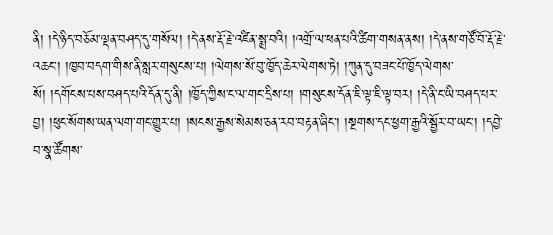ནི། །དེ་ཉིད་བཅོམ་ལྡན་བཤད་དུ་གསོལ། །དེ་ནས་རྡོ་རྗེ་འཛིན་སྨྲ་བའི། །འགྲོ་ལ་ཕན་པའི་ཚིག་གསན་ནས། །དེ་ནས་གཙོ་བོ་རྡོ་རྗེ་འཆང་། །ཁྱབ་བདག་གིས་ནི་སླར་གསུངས་པ། །ལེགས་སོ་བུ་ཁྱོད་ཆེར་ལེགས་ཏེ། །ཀུན་དུ་བཟང་པོ་ཁྱོད་ལེགས་སོ། །དགོངས་པས་བཤད་པའི་དོན་དུ་ནི། །ཁྱོད་ཀྱིས་ང་ལ་གང་དྲིས་པ། །གསུངས་དོན་ཇི་ལྟ་ཇི་ལྟ་བར། །དེ་ནི་ང་ཡི་བཤད་པར་བྱ། །ཕུང་སོགས་ཡན་ལག་གང་གྱུར་པ། །སངས་རྒྱས་སེམས་ཅན་རབ་བརྟན་ཞིང་། །སྔགས་དང་ཕྱག་རྒྱའི་སྦྱོར་བ་ཡང་། །དབྱེ་བ་སྣ་ཚོགས་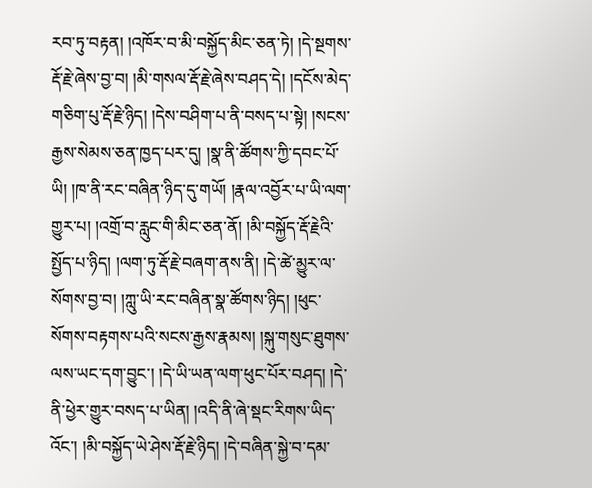རབ་ཏུ་བརྟན། །འཁོར་བ་མི་བསྐྱོད་མིང་ཅན་ཏེ། །དེ་སྔགས་རྡོ་རྗེ་ཞེས་བྱ་བ། །མི་གསལ་རྡོ་རྗེ་ཞེས་བཤད་དེ། །དངོས་མེད་གཅིག་པུ་རྡོ་རྗེ་ཉིད། །དེས་བཤིག་པ་ནི་བསད་པ་སྟེ། །སངས་རྒྱས་སེམས་ཅན་ཁྱད་པར་དུ། །སྣ་ནི་ཚོགས་ཀྱི་དབང་པོ་ཡི། །ཁ་ནི་རང་བཞིན་ཉིད་དུ་གཡོ། །རྣལ་འབྱོར་པ་ཡི་ལག་གྱུར་པ། །འགྲོ་བ་རླུང་གི་མིང་ཅན་ནོ། །མི་བསྐྱོད་རྡོ་རྗེའི་སྤྱོད་པ་ཉིད། །ལག་ཏུ་རྡོ་རྗེ་བཞག་ནས་ནི། །དེ་ཚེ་མྱུར་ལ་སོགས་བྱ་བ། །ཀླུ་ཡི་རང་བཞིན་སྣ་ཚོགས་ཉིད། །ཕུང་སོགས་བརྟགས་པའི་སངས་རྒྱས་རྣམས། །སྐུ་གསུང་ཐུགས་ལས་ཡང་དག་བྱུང་། །དེ་ཡི་ཡན་ལག་ཕུང་པོར་བཤད། །དེ་ནི་ཕྱེར་གྱུར་བསད་པ་ཡིན། །འདི་ནི་ཞེ་སྡང་རིགས་ཡིད་འོང་། །མི་བསྐྱོད་ཡེ་ཤེས་རྡོ་རྗེ་ཉིད། །དེ་བཞིན་སྐྱེ་བ་དམ་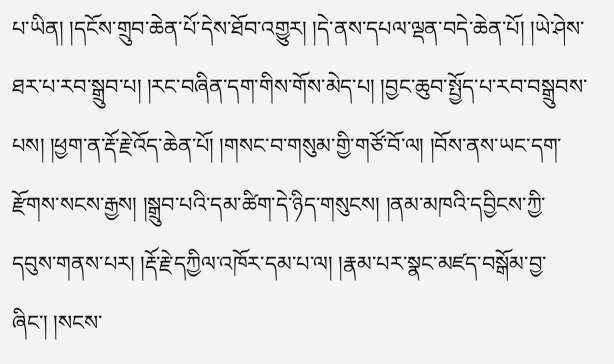པ་ཡིན། །དངོས་གྲུབ་ཆེན་པོ་དེས་ཐོབ་འགྱུར། །དེ་ནས་དཔལ་ལྡན་བདེ་ཆེན་པོ། །ཡེ་ཤེས་ཐར་པ་རབ་སྒྲུབ་པ། །རང་བཞིན་དག་གིས་གོས་མེད་པ། །བྱང་ཆུབ་སྤྱོད་པ་རབ་བསྒྲུབས་པས། །ཕྱག་ན་རྡོ་རྗེ་འོད་ཆེན་པོ། །གསང་བ་གསུམ་གྱི་གཙོ་བོ་ལ། །བོས་ནས་ཡང་དག་རྫོགས་སངས་རྒྱས། །སྒྲུབ་པའི་དམ་ཚིག་དེ་ཉིད་གསུངས། །ནམ་མཁའི་དབྱིངས་ཀྱི་དབུས་གནས་པར། །རྡོ་རྗེ་དཀྱིལ་འཁོར་དམ་པ་ལ། །རྣམ་པར་སྣང་མཛད་བསྒོམ་བྱ་ཞིང་། །སངས་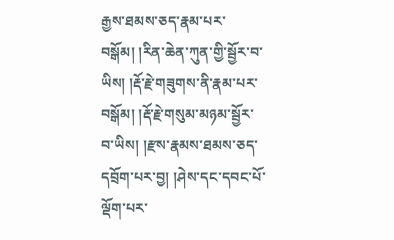རྒྱས་ཐམས་ཅད་རྣམ་པར་བསྒོམ། །རིན་ཆེན་ཀུན་གྱི་སྦྱོར་བ་ཡིས། །རྡོ་རྗེ་གཟུགས་ནི་རྣམ་པར་བསྒོམ། །རྡོ་རྗེ་གསུམ་མཉམ་སྦྱོར་བ་ཡིས། །རྫས་རྣམས་ཐམས་ཅད་དབྲོག་པར་བྱ། །ཤེས་དང་དབང་པོ་ལྡོག་པར་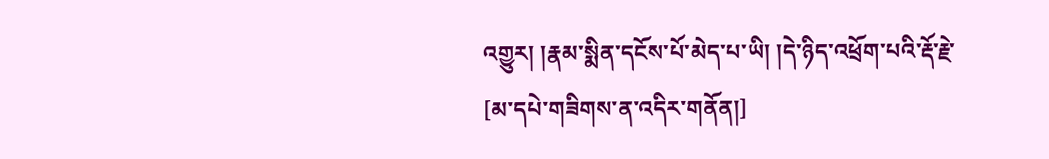འགྱུར། །རྣམ་སྨིན་དངོས་པོ་མེད་པ་ཡི། །དེ་ཉིད་འཕྲོག་པའི་རྡོ་རྗེ་
[མ་དཔེ་གཟིགས་ན་འདིར་གནོན།]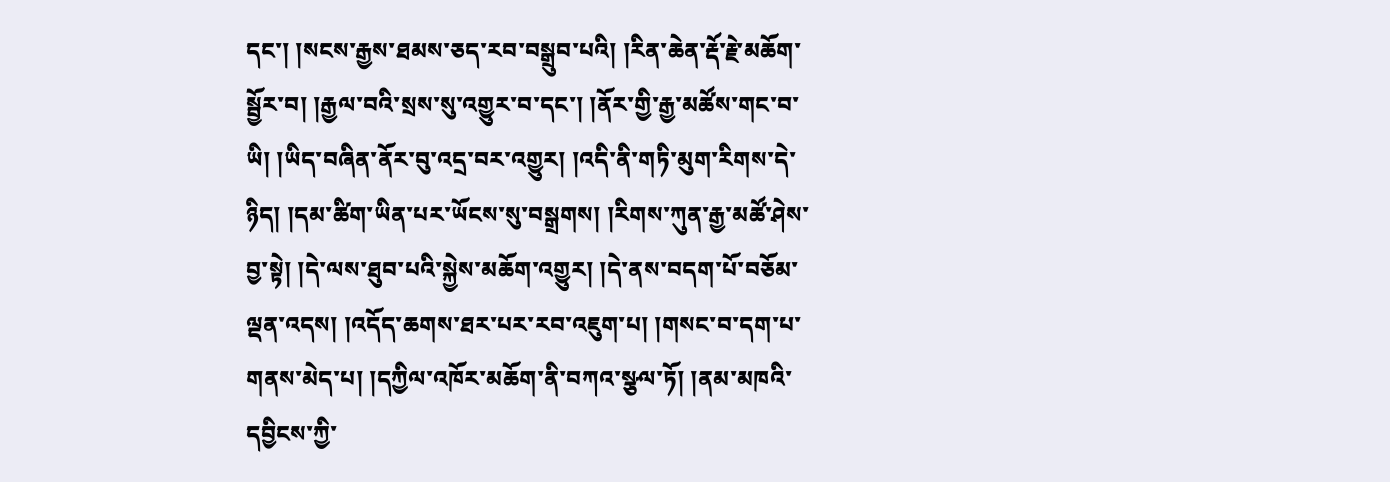དང་། །སངས་རྒྱས་ཐམས་ཅད་རབ་བསྒྲུབ་པའི། །རིན་ཆེན་རྡོ་རྗེ་མཆོག་སྦྱོར་བ། །རྒྱལ་བའི་སྲས་སུ་འགྱུར་བ་དང་། །ནོར་གྱི་རྒྱ་མཚོས་གང་བ་ཡི། །ཡིད་བཞིན་ནོར་བུ་འདྲ་བར་འགྱུར། །འདི་ནི་གཏི་མུག་རིགས་དེ་ཉིད། །དམ་ཚིག་ཡིན་པར་ཡོངས་སུ་བསྒྲགས། །རིགས་ཀུན་རྒྱ་མཚོ་ཤེས་བྱ་སྟེ། །དེ་ལས་ཐུབ་པའི་སྐྱེས་མཆོག་འགྱུར། །དེ་ནས་བདག་པོ་བཅོམ་ལྡན་འདས། །འདོད་ཆགས་ཐར་པར་རབ་འཇུག་པ། །གསང་བ་དག་པ་གནས་མེད་པ། །དཀྱིལ་འཁོར་མཆོག་ནི་བཀའ་སྩལ་ཏོ། །ནམ་མཁའི་དབྱིངས་ཀྱི་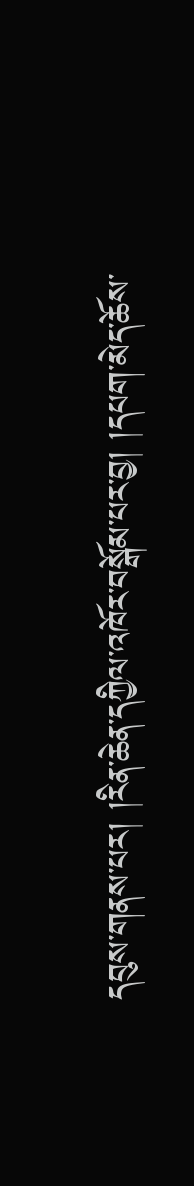དབུས་གནས་པར། །རིན་ཆེན་དཀྱིལ་འཁོར་བསྒོམ་པར་བྱ། །དཔག་མེད་ཆོས་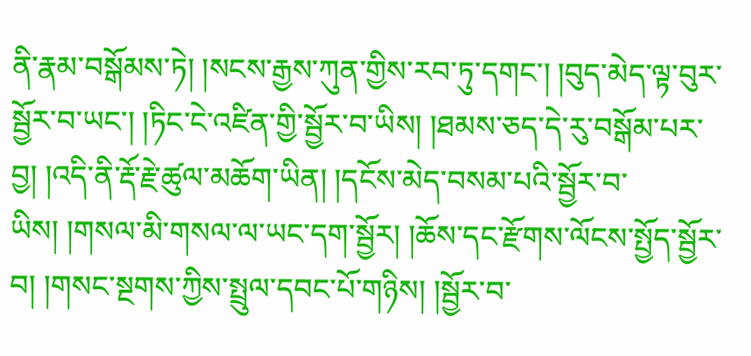ནི་རྣམ་བསྒོམས་ཏེ། །སངས་རྒྱས་ཀུན་གྱིས་རབ་ཏུ་དགང་། །བུད་མེད་ལྟ་བུར་སྦྱོར་བ་ཡང་། །ཏིང་ངེ་འཛིན་གྱི་སྦྱོར་བ་ཡིས། །ཐམས་ཅད་དེ་རུ་བསྒོམ་པར་བྱ། །འདི་ནི་རྡོ་རྗེ་ཚུལ་མཆོག་ཡིན། །དངོས་མེད་བསམ་པའི་སྦྱོར་བ་ཡིས། །གསལ་མི་གསལ་ལ་ཡང་དག་སྦྱོར། །ཆོས་དང་རྫོགས་ལོངས་སྤྱོད་སྦྱོར་བ། །གསང་སྔགས་ཀྱིས་སྤྲུལ་དབང་པོ་གཉིས། །སྦྱོར་བ་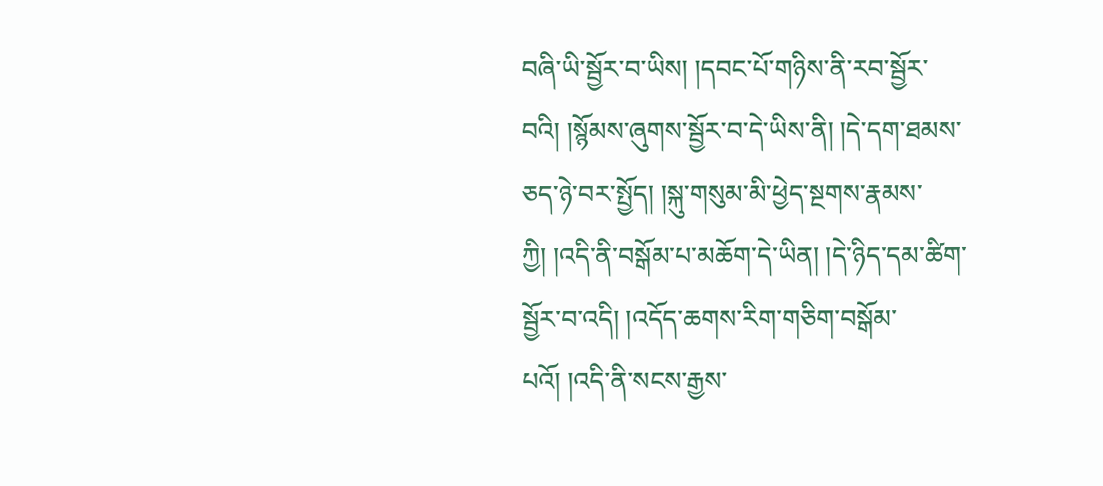བཞི་ཡི་སྦྱོར་བ་ཡིས། །དབང་པོ་གཉིས་ནི་རབ་སྦྱོར་བའི། །སྙོམས་ཞུགས་སྦྱོར་བ་དེ་ཡིས་ནི། །དེ་དག་ཐམས་ཅད་ཉེ་བར་སྤྱོད། །སྐུ་གསུམ་མི་ཕྱེད་སྔགས་རྣམས་ཀྱི། །འདི་ནི་བསྒོམ་པ་མཆོག་དེ་ཡིན། །དེ་ཉིད་དམ་ཚིག་སྦྱོར་བ་འདི། །འདོད་ཆགས་རིག་གཅིག་བསྒོམ་པའོ། །འདི་ནི་སངས་རྒྱས་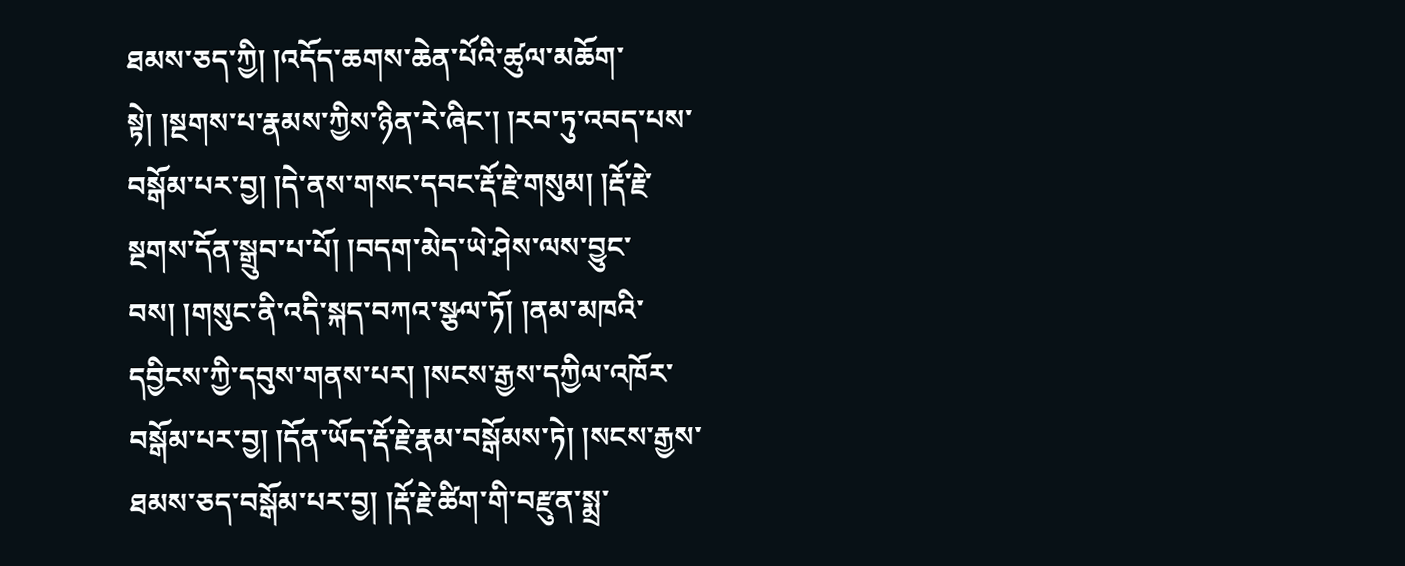ཐམས་ཅད་ཀྱི། །འདོད་ཆགས་ཆེན་པོའི་ཚུལ་མཆོག་སྟེ། །སྔགས་པ་རྣམས་ཀྱིས་ཉིན་རེ་ཞིང་། །རབ་ཏུ་འབད་པས་བསྒོམ་པར་བྱ། །དེ་ནས་གསང་དབང་རྡོ་རྗེ་གསུམ། །རྡོ་རྗེ་སྔགས་དོན་སྒྲུབ་པ་པོ། །བདག་མེད་ཡེ་ཤེས་ལས་བྱུང་བས། །གསུང་ནི་འདི་སྐད་བཀའ་སྩལ་ཏོ། །ནམ་མཁའི་དབྱིངས་ཀྱི་དབུས་གནས་པར། །སངས་རྒྱས་དཀྱིལ་འཁོར་བསྒོམ་པར་བྱ། །དོན་ཡོད་རྡོ་རྗེ་རྣམ་བསྒོམས་ཏེ། །སངས་རྒྱས་ཐམས་ཅད་བསྒོམ་པར་བྱ། །རྡོ་རྗེ་ཚིག་གི་བརྫུན་སྨྲ་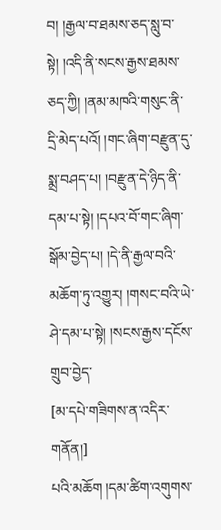བ། །རྒྱལ་བ་ཐམས་ཅད་སླུ་བ་སྟེ། །འདི་ནི་སངས་རྒྱས་ཐམས་ཅད་ཀྱི། །ནམ་མཁའི་གསུང་ནི་དྲི་མེད་པའོ། །གང་ཞིག་བརྫུན་དུ་སྨྲ་བཤད་པ། །བརྫུན་དེ་ཉིད་ནི་དམ་པ་སྟེ། །དཔའ་བོ་གང་ཞིག་སྒོམ་བྱེད་པ། །དེ་ནི་རྒྱལ་བའི་མཆོག་ཏུ་འགྱུར། །གསང་བའི་ཡེ་ཤེ་དམ་པ་སྟེ། །སངས་རྒྱས་དངོས་གྲུབ་བྱེད་
[མ་དཔེ་གཟིགས་ན་འདིར་གནོན།]
པའི་མཆོག །དམ་ཚིག་འགུགས་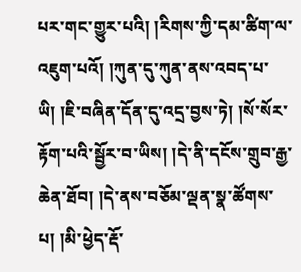པར་གང་གྱུར་པའི། །རིགས་ཀྱི་དམ་ཚིག་ལ་འཇུག་པའོ། །ཀུན་དུ་ཀུན་ནས་འབད་པ་ཡི། །ཇི་བཞིན་དོན་དུ་འདྲ་བྱས་ཏེ། །སོ་སོར་རྟོག་པའི་སྦྱོར་བ་ཡིས། །དེ་ནི་དངོས་གྲུབ་རྒྱ་ཆེན་ཐོབ། །དེ་ནས་བཅོམ་ལྡན་སྣ་ཚོགས་པ། །མི་ཕྱེད་རྡོ་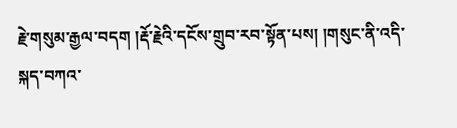རྗེ་གསུམ་རྒྱལ་བདག །རྡོ་རྗེའི་དངོས་གྲུབ་རབ་སྟོན་པས། །གསུང་ནི་འདི་སྐད་བཀའ་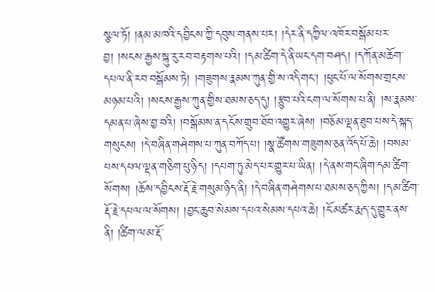སྩལ་ཏོ། །ནམ་མཁའི་དབྱིངས་ཀྱི་དབུས་གནས་པར། །དེར་ནི་དཀྱིལ་འཁོར་བསྒོམ་པར་བྱ། །སངས་རྒྱས་སྐུ་རུ་རབ་བརྟགས་པའི། །དམ་ཚིག་དེ་ནི་ཡང་དག་བཤད། །དཀོན་མཆོག་དཔལ་ནི་རབ་བསྒོམས་ཏེ། །གཟུགས་རྣམས་ཀུན་གྱི་ས་འདི་གང་། །ཕུང་པོ་ལ་སོགས་གྲངས་མཉམ་པའི། །སངས་རྒྱས་ཀུན་གྱིས་ཐམས་ཅད་དུ། །རྩུབ་པའི་ངག་ལ་སོགས་པ་ནི། །ས་རྣམས་དམན་པ་ཞེས་བྱ་བའི། །བསྒོམས་ན་དངོས་གྲུབ་ཐོབ་འགྱུར་ཞེས། །བཅོམ་ལྡན་ཐུབ་པས་དེ་སྐད་གསུངས། །དེ་བཞིན་གཤེགས་པ་ཀུན་བཀོད་པ། །སྣ་ཚོགས་གཟུགས་ཅན་འོད་པོ་ཆེ། །བསམ་པས་དཔལ་ལྡན་གཅིག་པུ་ཉིད། །དཔག་ཏུ་མེད་པར་གྱུར་པ་ཡིན། །དེ་ནས་གང་ཞིག་དམ་ཚིག་སོགས། །ཆོས་དབྱིངས་རྡོ་རྗེ་གསུམ་ཉིད་ནི། །དེ་བཞིན་གཤེགས་པ་ཐམས་ཅད་ཀྱིས། །དམ་ཚིག་རྡོ་རྗེ་དཔལ་ལ་སོགས། །བྱང་ཆུབ་སེམས་དཔའ་སེམས་དཔའ་ཆེ། །ངོ་མཚར་རྨད་དུ་གྱུར་ནས་ནི། །ཚིག་ལམ་རྡོ་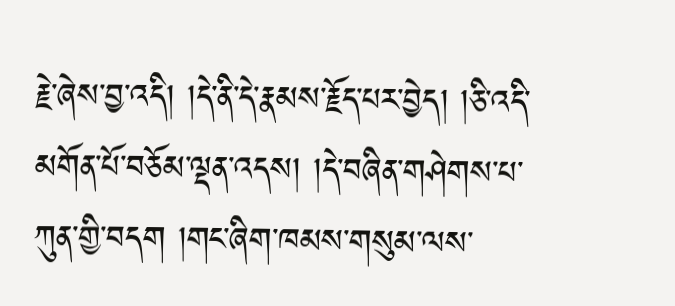རྗེ་ཞེས་བྱ་འདི། །དེ་ནི་དེ་རྣམས་རྗོད་པར་བྱེད། །ཅི་འདི་མགོན་པོ་བཅོམ་ལྡན་འདས། །དེ་བཞིན་གཤེགས་པ་ཀུན་གྱི་བདག །གང་ཞིག་ཁམས་གསུམ་ལས་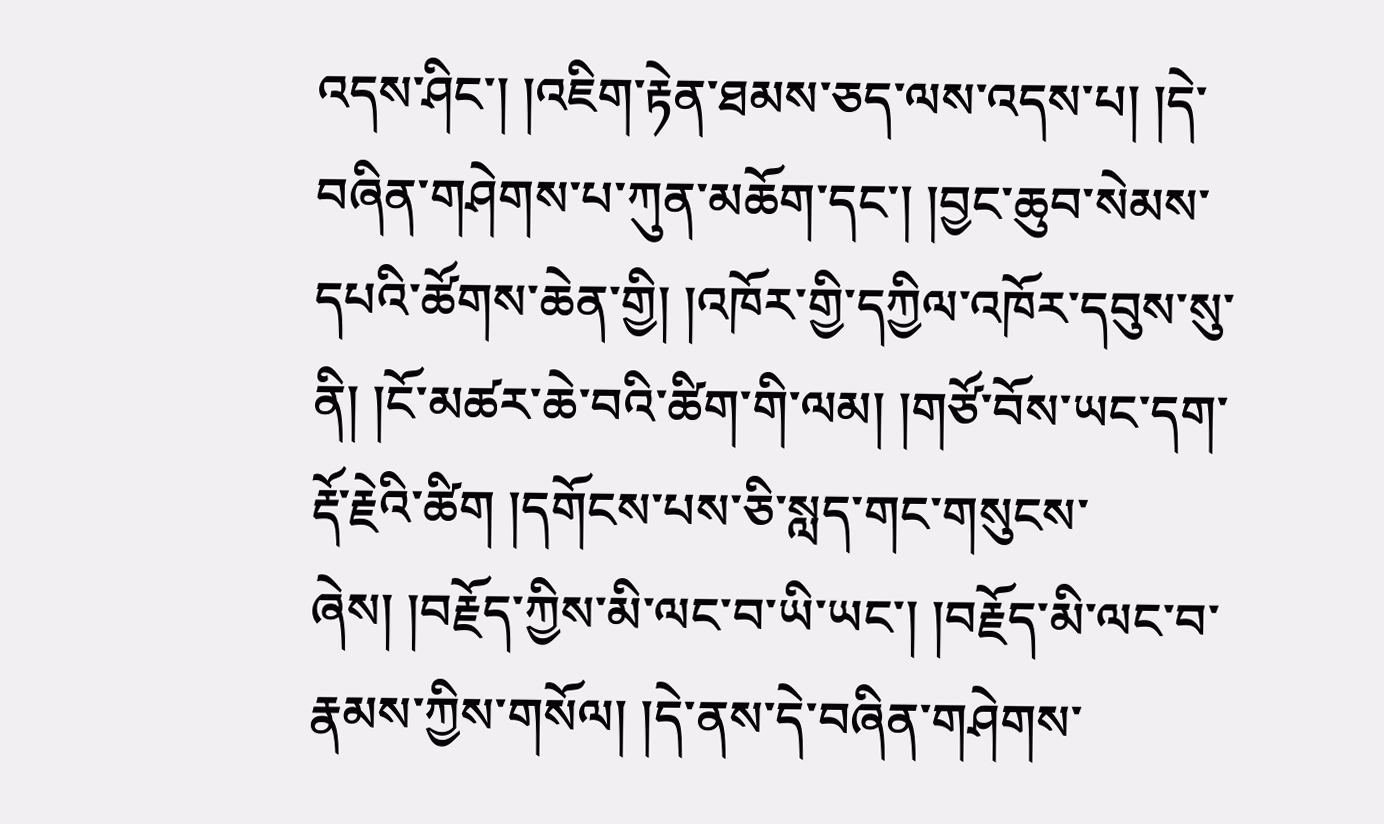འདས་ཤིང་། །འཇིག་རྟེན་ཐམས་ཅད་ལས་འདས་པ། །དེ་བཞིན་གཤེགས་པ་ཀུན་མཆོག་དང་། །བྱང་ཆུབ་སེམས་དཔའི་ཚོགས་ཆེན་གྱི། །འཁོར་གྱི་དཀྱིལ་འཁོར་དབུས་སུ་ནི། །ངོ་མཚར་ཆེ་བའི་ཚིག་གི་ལམ། །གཙོ་བོས་ཡང་དག་རྡོ་རྗེའི་ཚིག །དགོངས་པས་ཅི་སླད་གང་གསུངས་ཞེས། །བརྗོད་ཀྱིས་མི་ལང་བ་ཡི་ཡང་། །བརྗོད་མི་ལང་བ་རྣམས་ཀྱིས་གསོལ། །དེ་ནས་དེ་བཞིན་གཤེགས་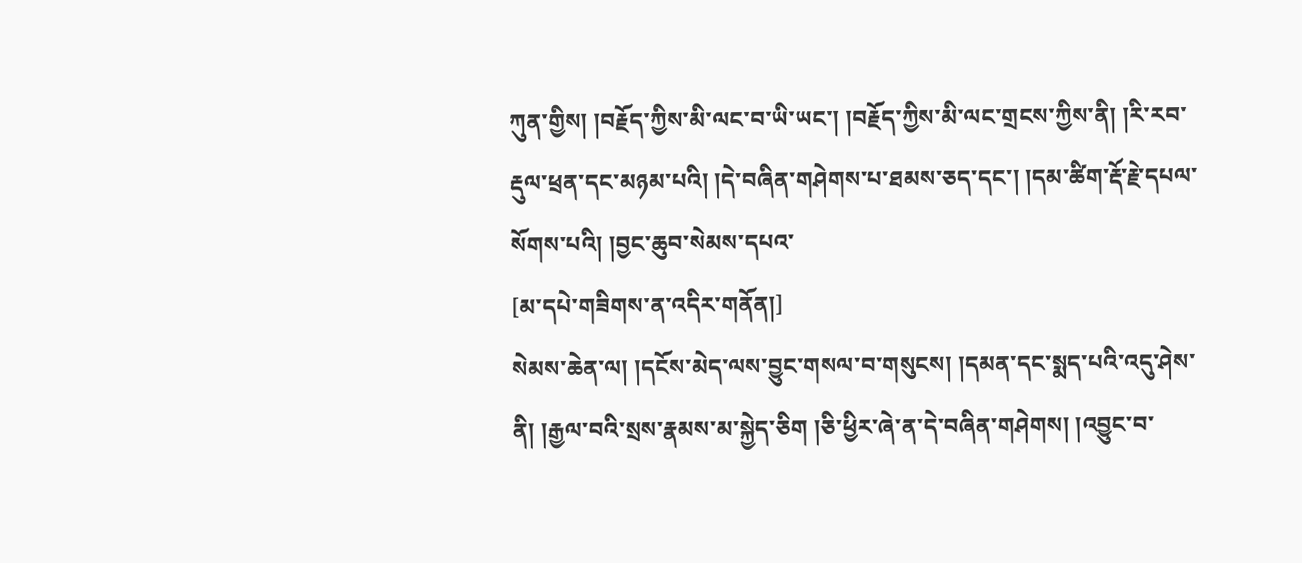ཀུན་གྱིས། །བརྗོད་ཀྱིས་མི་ལང་བ་ཡི་ཡང་། །བརྗོད་ཀྱིས་མི་ལང་གྲངས་ཀྱིས་ནི། །རི་རབ་རྡུལ་ཕྲན་དང་མཉམ་པའི། །དེ་བཞིན་གཤེགས་པ་ཐམས་ཅད་དང་། །དམ་ཚིག་རྡོ་རྗེ་དཔལ་སོགས་པའི། །བྱང་ཆུབ་སེམས་དཔའ་
[མ་དཔེ་གཟིགས་ན་འདིར་གནོན།]
སེམས་ཆེན་ལ། །དངོས་མེད་ལས་བྱུང་གསལ་བ་གསུངས། །དམན་དང་སྨད་པའི་འདུ་ཤེས་ནི། །རྒྱལ་བའི་སྲས་རྣམས་མ་སྐྱེད་ཅིག །ཅི་ཕྱིར་ཞེ་ན་དེ་བཞིན་གཤེགས། །འབྱུང་བ་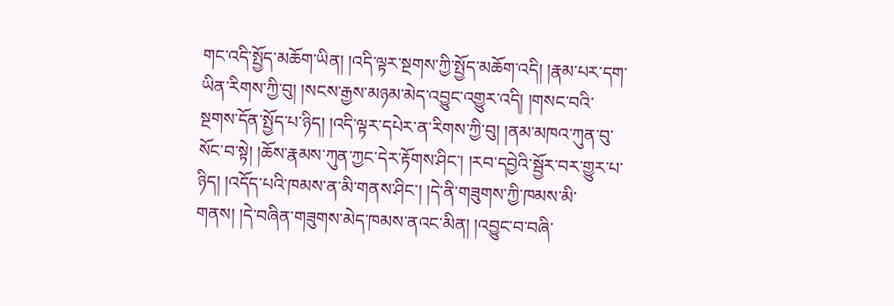གང་འདི་སྤྱོད་མཆོག་ཡིན། །འདི་ལྟར་སྔགས་ཀྱི་སྤྱོད་མཆོག་འདི། །རྣམ་པར་དག་ཡིན་རིགས་ཀྱི་བུ། །སངས་རྒྱས་མཉམ་མེད་འབྱུང་འགྱུར་འདི། །གསང་བའི་སྔགས་དོན་སྤྱོད་པ་ཉིད། །འདི་ལྟར་དཔེར་ན་རིགས་ཀྱི་བུ། །ནམ་མཁའ་ཀུན་བུ་སོང་བ་སྟེ། །ཆོས་རྣམས་ཀུན་ཀྱང་དེར་རྟོགས་ཤིང་། །རབ་དབྱེའི་སྦྱོར་བར་གྱུར་པ་ཉིད། །འདོད་པའི་ཁམས་ན་མི་གནས་ཤིང་། །དེ་ནི་གཟུགས་ཀྱི་ཁམས་མི་གནས། །དེ་བཞིན་གཟུགས་མེད་ཁམས་ནའང་མིན། །འབྱུང་བ་བཞི་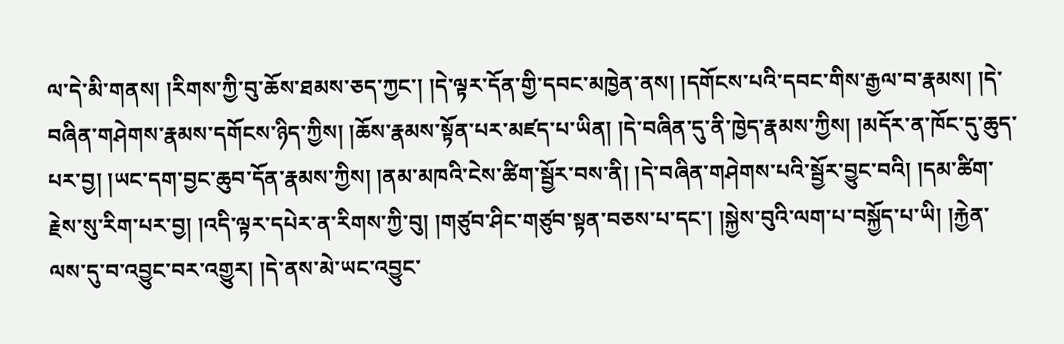ལ་དེ་མི་གནས། །རིགས་ཀྱི་བུ་ཆོས་ཐམས་ཅད་ཀྱང་། །དེ་ལྟར་དོན་གྱི་དབང་མཁྱེན་ནས། །དགོངས་པའི་དབང་གིས་རྒྱལ་བ་རྣམས། །དེ་བཞིན་གཤེགས་རྣམས་དགོངས་ཉིད་ཀྱིས། །ཆོས་རྣམས་སྟོན་པར་མཛད་པ་ཡིན། །དེ་བཞིན་དུ་ནི་ཁྱེད་རྣམས་ཀྱིས། །མདོར་ན་ཁོང་དུ་ཆུད་པར་བྱ། །ཡང་དག་བྱང་ཆུབ་དོན་རྣམས་ཀྱིས། །ནམ་མཁའི་ངེས་ཚིག་སྦྱོར་བས་ནི། །དེ་བཞིན་གཤེགས་པའི་སྦྱོར་བྱུང་བའི། །དམ་ཚིག་རྗེས་སུ་རིག་པར་བྱ། །འདི་ལྟར་དཔེར་ན་རིགས་ཀྱི་བུ། །གཙུབ་ཤིང་གཙུབ་སྟན་བཅས་པ་དང་། །སྐྱེས་བུའི་ལག་པ་བསྐྱོད་པ་ཡི། །རྐྱེན་ལས་དུ་བ་འབྱུང་བར་འགྱུར། །དེ་ནས་མེ་ཡང་འབྱུང་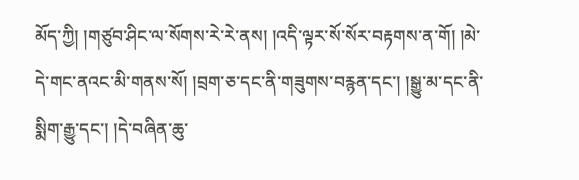མོད་ཀྱི། །གཙུབ་ཤིང་ལ་སོགས་རེ་རེ་ནས། །འདི་ལྟར་སོ་སོར་བརྟགས་ན་གོ། །མེ་དེ་གང་ནའང་མི་གནས་སོ། །བྲག་ཅ་དང་ནི་གཟུགས་བརྙན་དང་། །སྒྱུ་མ་དང་ནི་སྨིག་རྒྱུ་དང་། །དེ་བཞིན་ཆུ་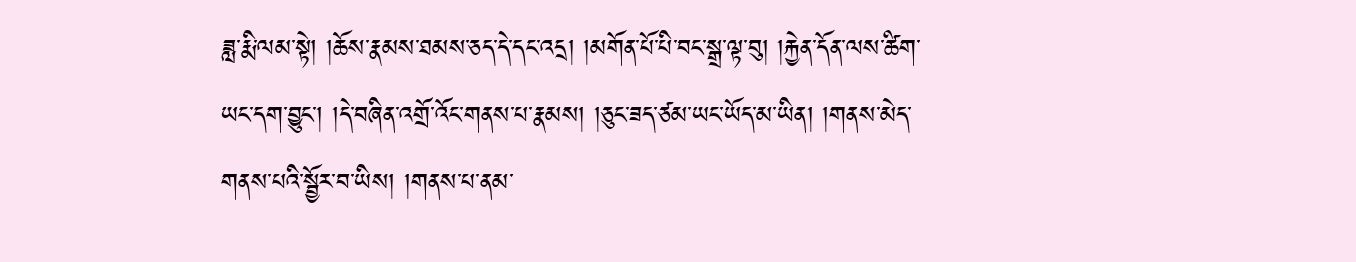ཟླ་རྨི་ལམ་སྟེ། །ཆོས་རྣམས་ཐམས་ཅད་དེ་དང་འདྲ། །མགོན་པོ་པི་བང་སྒྲ་ལྟ་བུ། །རྐྱེན་དོན་ལས་ཚིག་ཡང་དག་བྱུང་། །དེ་བཞིན་འགྲོ་འོང་གནས་པ་རྣམས། །ཅུང་ཟད་ཙམ་ཡང་ཡོད་མ་ཡིན། །གནས་མེད་གནས་པའི་སྦྱོར་བ་ཡིས། །གནས་པ་ནམ་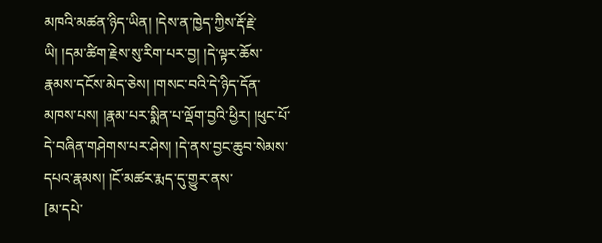མཁའི་མཚན་ཉིད་ཡིན། །དེས་ན་ཁྱེད་ཀྱིས་རྡོ་རྗེ་ཡི། །དམ་ཚིག་རྗེས་སུ་རིག་པར་བྱ། །དེ་ལྟར་ཆོས་རྣམས་དངོས་མེད་ཅེས། །གསང་བའི་དེ་ཉིད་དོན་མཁས་པས། །རྣམ་པར་སྨིན་པ་ལྡོག་བྱའི་ཕྱིར། །ཕུང་པོ་དེ་བཞིན་གཤེགས་པར་ཤེས། །དེ་ནས་བྱང་ཆུབ་སེམས་དཔའ་རྣམས། །ངོ་མཚར་རྨད་དུ་གྱུར་ནས་
[མ་དཔེ་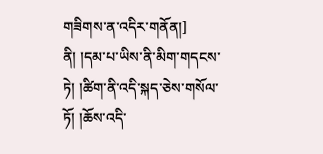གཟིགས་ན་འདིར་གནོན།]
ནི། །དམ་པ་ཡིས་ནི་མིག་གདངས་ཏེ། །ཚིག་ནི་འདི་སྐད་ཅེས་གསོལ་ཏོ། །ཆོས་འདི་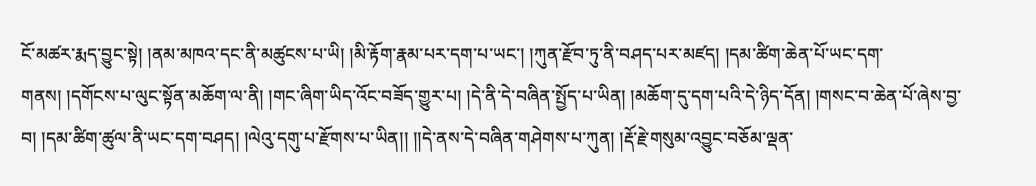ངོ་མཚར་རྨད་བྱུང་སྟེ། །ནམ་མཁའ་དང་ནི་མཚུངས་པ་ཡི། །མི་རྟོག་རྣམ་པར་དག་པ་ཡང་། །ཀུན་རྫོབ་ཏུ་ནི་བཤད་པར་མཛད། །དམ་ཚིག་ཆེན་པོ་ཡང་དག་གནས། །དགོངས་པ་ལུང་སྟོན་མཆོག་ལ་ནི། །གང་ཞིག་ཡིད་འོང་བཟོད་གྱུར་པ། །དེ་ནི་དེ་བཞིན་སྤྱོད་པ་ཡིན། །མཆོག་དུ་དག་པའི་དེ་ཉིད་དོན། །གསང་བ་ཆེན་པོ་ཞེས་བྱ་བ། །དམ་ཚིག་ཚུལ་ནི་ཡང་དག་བཤད། །ལེའུ་དགུ་པ་རྫོགས་པ་ཡིན།། །།དེ་ནས་དེ་བཞིན་གཤེགས་པ་ཀུན། །རྡོ་རྗེ་གསུམ་འབྱུང་བཅོམ་ལྡན་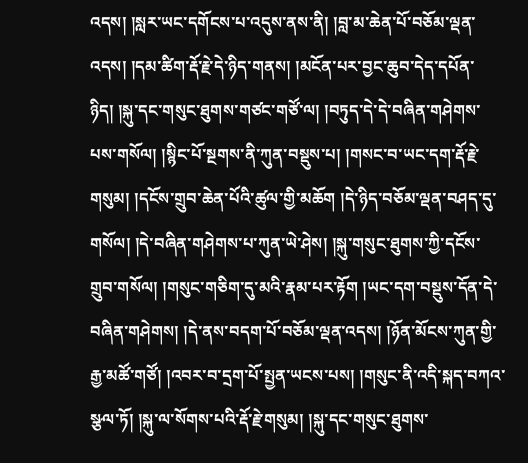འདས། །སླར་ཡང་དགོངས་པ་འདུས་ནས་ནི། །བླ་མ་ཆེན་པོ་བཅོམ་ལྡན་འདས། །དམ་ཚིག་རྡོ་རྗེ་དེ་ཉིད་གནས། །མངོན་པར་བྱང་ཆུབ་དེད་དཔོན་ཉིད། །སྐུ་དང་གསུང་ཐུགས་གཙང་གཙོ་ལ། །བཏུད་དེ་དེ་བཞིན་གཤེགས་པས་གསོལ། །སྙིང་པོ་སྔགས་ནི་ཀུན་བསྡུས་པ། །གསང་བ་ཡང་དག་རྡོ་རྗེ་གསུམ། །དངོས་གྲུབ་ཆེན་པོའི་ཚུལ་གྱི་མཆོག །དེ་ཉིད་བཅོམ་ལྡན་བཤད་དུ་གསོལ། །དེ་བཞིན་གཤེགས་པ་ཀུན་ཡེ་ཤེས། །སྐུ་གསུང་ཐུགས་ཀྱི་དངོས་གྲུབ་གསོལ། །གསུང་གཅིག་དུ་མའི་རྣམ་པར་རྟོག །ཡང་དག་བསྡུས་དོན་དེ་བཞིན་གཤེགས། །དེ་ནས་བདག་པོ་བཅོམ་ལྡན་འདས། །ཉོན་མོངས་ཀུན་གྱི་རྒྱ་མཚོ་གཙོ། །འབར་བ་དྲག་པོ་སྤྱན་ཡངས་པས། །གསུང་ནི་འདི་སྐད་བཀའ་སྩལ་ཏོ། །སྐུ་ལ་སོགས་པའི་རྡོ་རྗེ་གསུམ། །སྐུ་དང་གསུང་ཐུགས་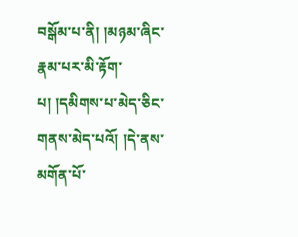བསྒོམ་པ་ནི། །མཉམ་ཞིང་རྣམ་པར་མི་རྟོག་པ། །དམིགས་པ་མེད་ཅིང་གནས་མེད་པའོ། །དེ་ནས་མགོན་པོ་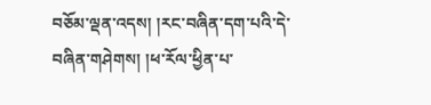བཅོམ་ལྡན་འདས། །རང་བཞིན་དག་པའི་དེ་བཞིན་གཤེགས། །ཕ་རོལ་ཕྱིན་པ་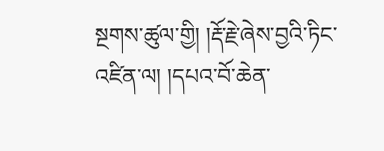སྔགས་ཚུལ་གྱི། །རྡོ་རྗེ་ཞེས་བྱའི་ཏིང་འཛིན་ལ། །དཔའ་བོ་ཆེན་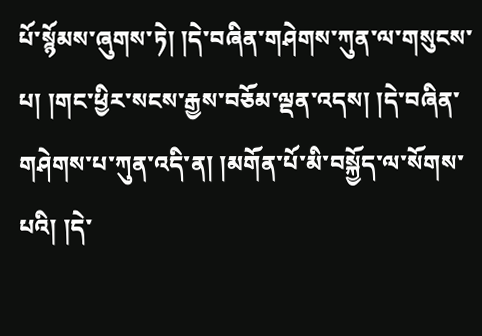པོ་སྙོམས་ཞུགས་ཏེ། །དེ་བཞིན་གཤེགས་ཀུན་ལ་གསུངས་པ། །གང་ཕྱིར་སངས་རྒྱས་བཅོམ་ལྡན་འདས། །དེ་བཞིན་གཤེགས་པ་ཀུན་འདི་ན། །མགོན་པོ་མི་བསྐྱོད་ལ་སོགས་པའི། །དེ་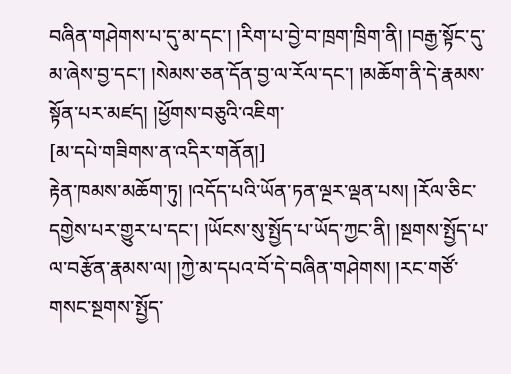བཞིན་གཤེགས་པ་དུ་མ་དང་། །རིག་པ་བྱེ་བ་ཁྲག་ཁྲིག་ནི། །བརྒྱ་སྟོང་དུ་མ་ཞེས་བྱ་དང་། །སེམས་ཅན་དོན་བྱ་ལ་རོལ་དང་། །མཆོག་ནི་དེ་རྣམས་སྟོན་པར་མཛད། །ཕྱོགས་བཅུའི་འཇིག་
[མ་དཔེ་གཟིགས་ན་འདིར་གནོན།]
རྟེན་ཁམས་མཆོག་ཏུ། །འདོད་པའི་ཡོན་ཏན་ལྔར་ལྡན་པས། །རོལ་ཅིང་དགྱེས་པར་གྱུར་པ་དང་། །ཡོངས་སུ་སྤྱོད་པ་ཡོད་ཀྱང་ནི། །སྔགས་སྤྱོད་པ་ལ་བརྩོན་རྣམས་ལ། །ཀྱེ་མ་དཔའ་བོ་དེ་བཞིན་གཤེགས། །རང་གཙོ་གསང་སྔགས་སྤྱོད་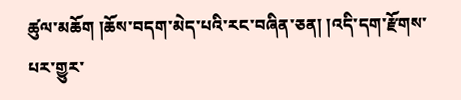ཚུལ་མཆོག །ཆོས་བདག་མེད་པའི་རང་བཞིན་ཅན། །འདི་དག་རྫོགས་པར་གྱུར་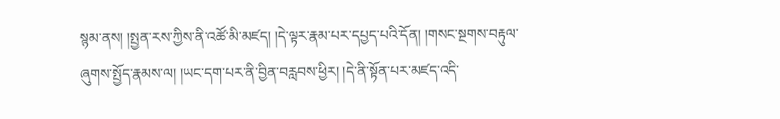སྙམ་ནས། །སྤྱན་རས་ཀྱིས་ནི་འཚོ་མི་མཛད། །དེ་ལྟར་རྣམ་པར་དཔྱད་པའི་དོན། །གསང་སྔགས་བརྟུལ་ཞུགས་སྤྱོད་རྣམས་ལ། །ཡང་དག་པར་ནི་བྱིན་བརླབས་ཕྱིར། །དེ་ནི་སྟོན་པར་མཛད་འདི་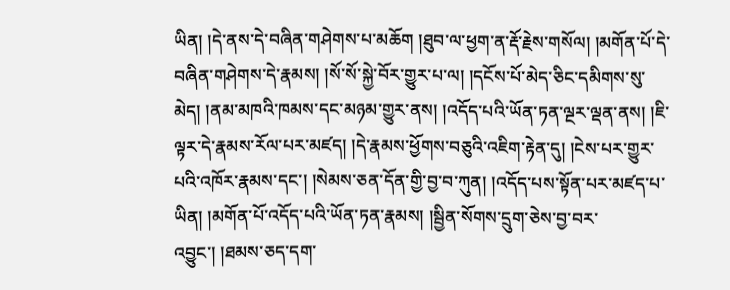ཡིན། །དེ་ནས་དེ་བཞིན་གཤེགས་པ་མཆོག །ཐུབ་ལ་ཕྱག་ན་རྡོ་རྗེས་གསོལ། །མགོན་པོ་དེ་བཞིན་གཤེགས་དེ་རྣམས། །སོ་སོ་སྐྱེ་བོར་གྱུར་པ་ལ། །དངོས་པོ་མེད་ཅིང་དམིགས་སུ་མེད། །ནམ་མཁའི་ཁམས་དང་མཉམ་གྱུར་ནས། །འདོད་པའི་ཡོན་ཏན་ལྔར་ལྡན་ནས། །ཇི་ལྟར་དེ་རྣམས་རོལ་པར་མཛད། །དེ་རྣམས་ཕྱོགས་བཅུའི་འཇིག་རྟེན་དུ། །ངེས་པར་གྱུར་པའི་འཁོར་རྣམས་དང་། །སེམས་ཅན་དོན་གྱི་བྱ་བ་ཀུན། །འདོད་པས་སྟོན་པར་མཛད་པ་ཡིན། །མགོན་པོ་འདོད་པའི་ཡོན་ཏན་རྣམས། །སྦྱིན་སོགས་དྲུག་ཅེས་བྱ་བར་འབྱུང་། །ཐམས་ཅད་དག་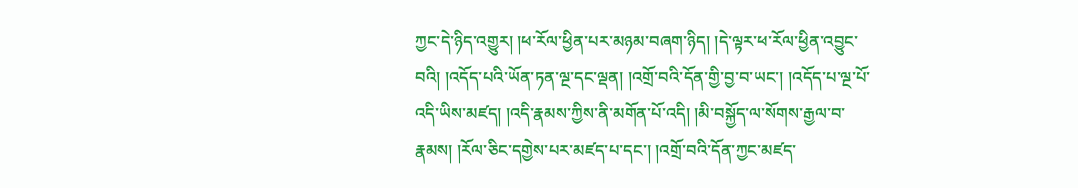ཀྱང་དེ་ཉིད་འགྱུར། །ཕ་རོལ་ཕྱིན་པར་མཉམ་བཞག་ཉིད། །དེ་ལྟར་ཕ་རོལ་ཕྱིན་འབྱུང་བའི། །འདོད་པའི་ཡོན་ཏན་ལྔ་དང་ལྡན། །འགྲོ་བའི་དོན་གྱི་བྱ་བ་ཡང་། །འདོད་པ་ལྔ་པོ་འདི་ཡིས་མཛད། །འདི་རྣམས་ཀྱིས་ནི་མགོན་པོ་འདི། །མི་བསྐྱོད་ལ་སོགས་རྒྱལ་བ་རྣམས། །རོལ་ཅིང་དགྱེས་པར་མཛད་པ་དང་། །འགྲོ་བའི་དོན་ཀྱང་མཛད་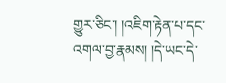གྱུར་ཅིང་། །འཇིག་རྟེན་པ་དང་འགལ་བྱ་རྣམས། །དེ་ཡང་དེ་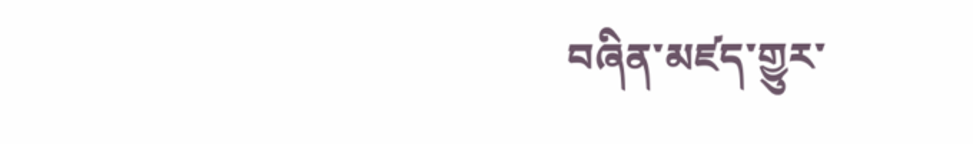བཞིན་མཛད་གྱུར་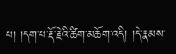པ། །དག་པ་རྡོ་རྗེའི་ཚིག་མཆོག་འདི། །དེ་རྣམས་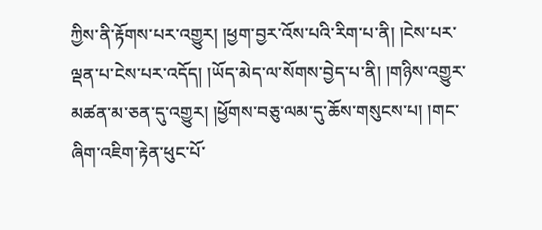ཀྱིས་ནི་རྟོགས་པར་འགྱུར། །ཕྱག་བྱར་འོས་པའི་རིག་པ་ནི། །ངེས་པར་ལྡན་པ་ངེས་པར་འདོད། །ཡོད་མེད་ལ་སོགས་བྱེད་པ་ནི། །གཉིས་འགྱུར་མཚན་མ་ཅན་དུ་འགྱུར། །ཕྱོགས་བཅུ་ལམ་དུ་ཆོས་གསུངས་པ། །གང་ཞིག་འཇིག་རྟེན་ཕུང་པོ་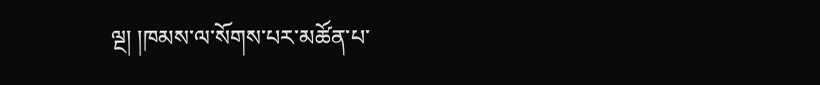ལྔ། །ཁམས་ལ་སོགས་པར་མཚོན་པ་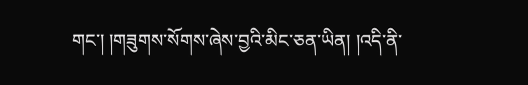གང་། །གཟུགས་སོགས་ཞེས་བྱའི་མིང་ཅན་ཡིན། །འདི་ནི་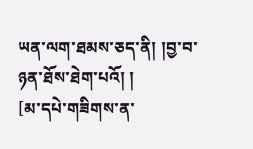ཡན་ལག་ཐམས་ཅད་ནི། །བྱ་བ་ཉན་ཐོས་ཐེག་པའོ། །
[མ་དཔེ་གཟིགས་ན་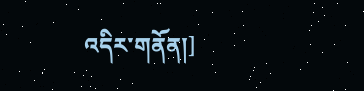འདིར་གནོན།]